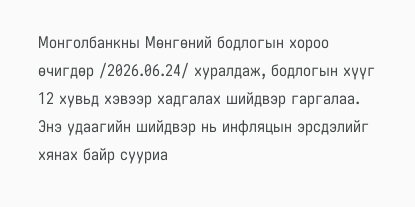Монголбанкны Мөнгөний бодлогын хороо өчигдөр /2026.06.24/ хуралдаж, бодлогын хүүг 12 хувьд хэвээр хадгалах шийдвэр гаргалаа. Энэ удаагийн шийдвэр нь инфляцын эрсдэлийг хянах байр сууриа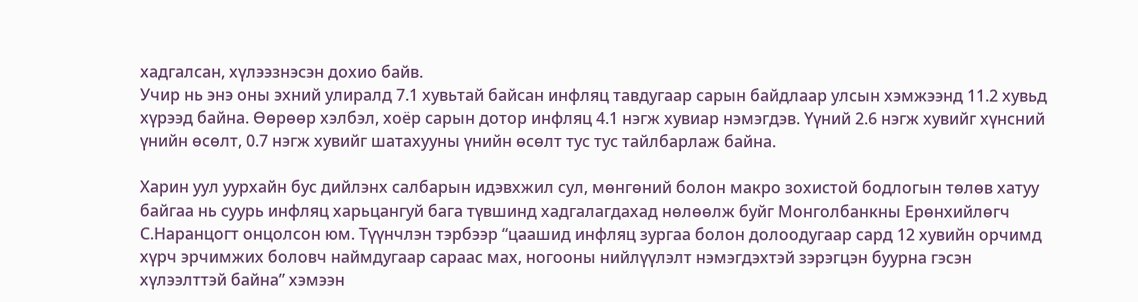хадгалсан, хүлээзнэсэн дохио байв.
Учир нь энэ оны эхний улиралд 7.1 хувьтай байсан инфляц тавдугаар сарын байдлаар улсын хэмжээнд 11.2 хувьд хүрээд байна. Өөрөөр хэлбэл, хоёр сарын дотор инфляц 4.1 нэгж хувиар нэмэгдэв. Үүний 2.6 нэгж хувийг хүнсний үнийн өсөлт, 0.7 нэгж хувийг шатахууны үнийн өсөлт тус тус тайлбарлаж байна.

Харин уул уурхайн бус дийлэнх салбарын идэвхжил сул, мөнгөний болон макро зохистой бодлогын төлөв хатуу байгаа нь суурь инфляц харьцангуй бага түвшинд хадгалагдахад нөлөөлж буйг Монголбанкны Ерөнхийлөгч С.Наранцогт онцолсон юм. Түүнчлэн тэрбээр “цаашид инфляц зургаа болон долоодугаар сард 12 хувийн орчимд хүрч эрчимжих боловч наймдугаар сараас мах, ногооны нийлүүлэлт нэмэгдэхтэй зэрэгцэн буурна гэсэн хүлээлттэй байна” хэмээн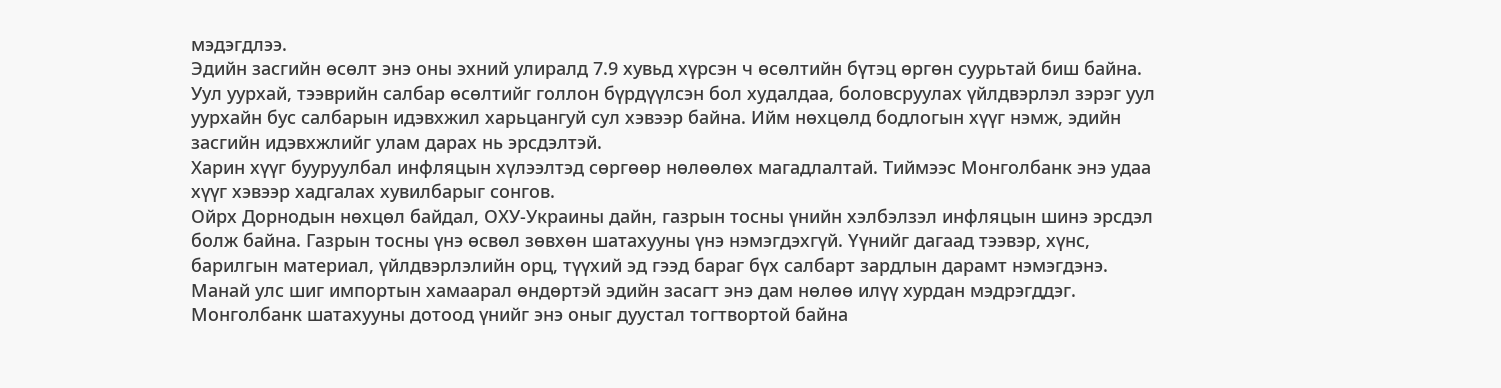мэдэгдлээ.
Эдийн засгийн өсөлт энэ оны эхний улиралд 7.9 хувьд хүрсэн ч өсөлтийн бүтэц өргөн суурьтай биш байна. Уул уурхай, тээврийн салбар өсөлтийг голлон бүрдүүлсэн бол худалдаа, боловсруулах үйлдвэрлэл зэрэг уул уурхайн бус салбарын идэвхжил харьцангуй сул хэвээр байна. Ийм нөхцөлд бодлогын хүүг нэмж, эдийн засгийн идэвхжлийг улам дарах нь эрсдэлтэй.
Харин хүүг бууруулбал инфляцын хүлээлтэд сөргөөр нөлөөлөх магадлалтай. Тиймээс Монголбанк энэ удаа хүүг хэвээр хадгалах хувилбарыг сонгов.
Ойрх Дорнодын нөхцөл байдал, ОХУ-Украины дайн, газрын тосны үнийн хэлбэлзэл инфляцын шинэ эрсдэл болж байна. Газрын тосны үнэ өсвөл зөвхөн шатахууны үнэ нэмэгдэхгүй. Үүнийг дагаад тээвэр, хүнс, барилгын материал, үйлдвэрлэлийн орц, түүхий эд гээд бараг бүх салбарт зардлын дарамт нэмэгдэнэ. Манай улс шиг импортын хамаарал өндөртэй эдийн засагт энэ дам нөлөө илүү хурдан мэдрэгддэг.
Монголбанк шатахууны дотоод үнийг энэ оныг дуустал тогтвортой байна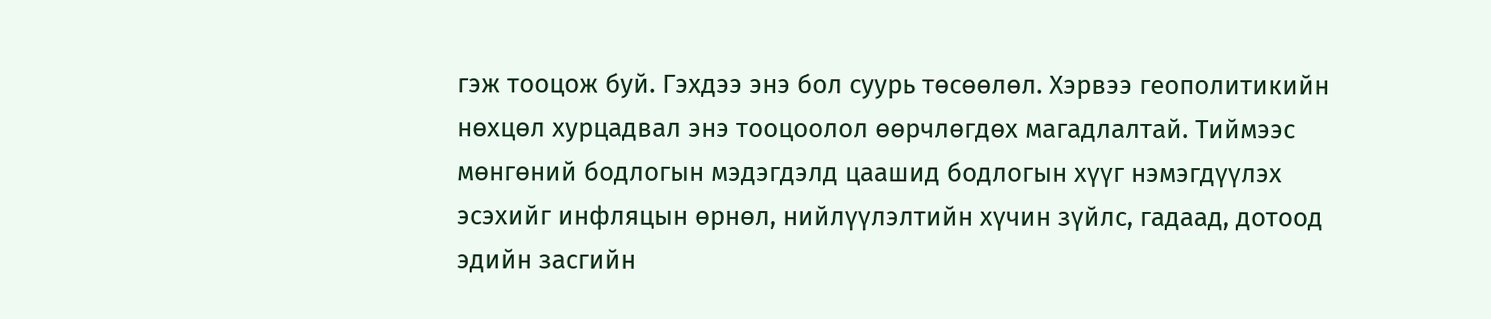гэж тооцож буй. Гэхдээ энэ бол суурь төсөөлөл. Хэрвээ геополитикийн нөхцөл хурцадвал энэ тооцоолол өөрчлөгдөх магадлалтай. Тиймээс мөнгөний бодлогын мэдэгдэлд цаашид бодлогын хүүг нэмэгдүүлэх эсэхийг инфляцын өрнөл, нийлүүлэлтийн хүчин зүйлс, гадаад, дотоод эдийн засгийн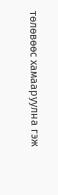төлөвөөс хамааруулна гэж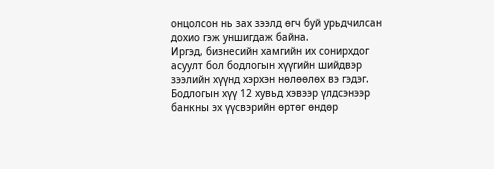онцолсон нь зах зээлд өгч буй урьдчилсан дохио гэж уншигдаж байна.
Иргэд, бизнесийн хамгийн их сонирхдог асуулт бол бодлогын хүүгийн шийдвэр зээлийн хүүнд хэрхэн нөлөөлөх вэ гэдэг. Бодлогын хүү 12 хувьд хэвээр үлдсэнээр банкны эх үүсвэрийн өртөг өндөр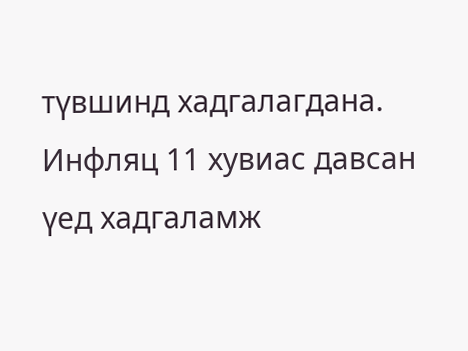түвшинд хадгалагдана. Инфляц 11 хувиас давсан үед хадгаламж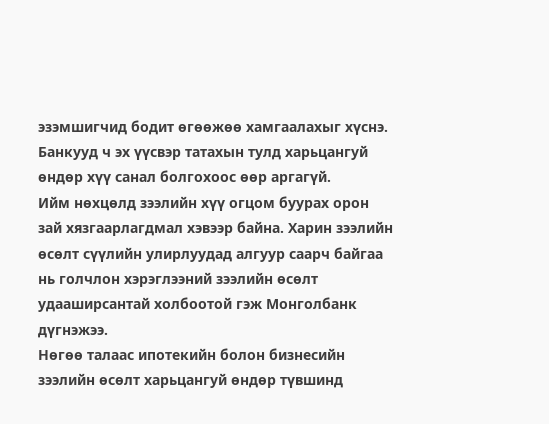эзэмшигчид бодит өгөөжөө хамгаалахыг хүснэ. Банкууд ч эх үүсвэр татахын тулд харьцангуй өндөр хүү санал болгохоос өөр аргагүй.
Ийм нөхцөлд зээлийн хүү огцом буурах орон зай хязгаарлагдмал хэвээр байна. Харин зээлийн өсөлт сүүлийн улирлуудад алгуур саарч байгаа нь голчлон хэрэглээний зээлийн өсөлт удааширсантай холбоотой гэж Монголбанк дүгнэжээ.
Нөгөө талаас ипотекийн болон бизнесийн зээлийн өсөлт харьцангуй өндөр түвшинд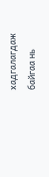хадгалагдаж байгаа нь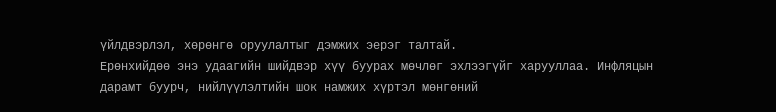үйлдвэрлэл, хөрөнгө оруулалтыг дэмжих эерэг талтай.
Ерөнхийдөө энэ удаагийн шийдвэр хүү буурах мөчлөг эхлээгүйг харууллаа. Инфляцын дарамт буурч, нийлүүлэлтийн шок намжих хүртэл мөнгөний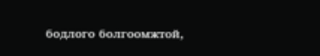бодлого болгоомжтой,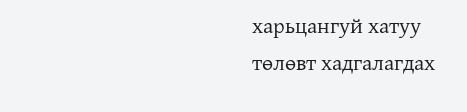харьцангуй хатуу төлөвт хадгалагдах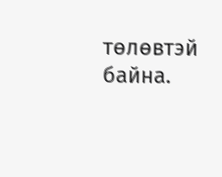төлөвтэй байна.